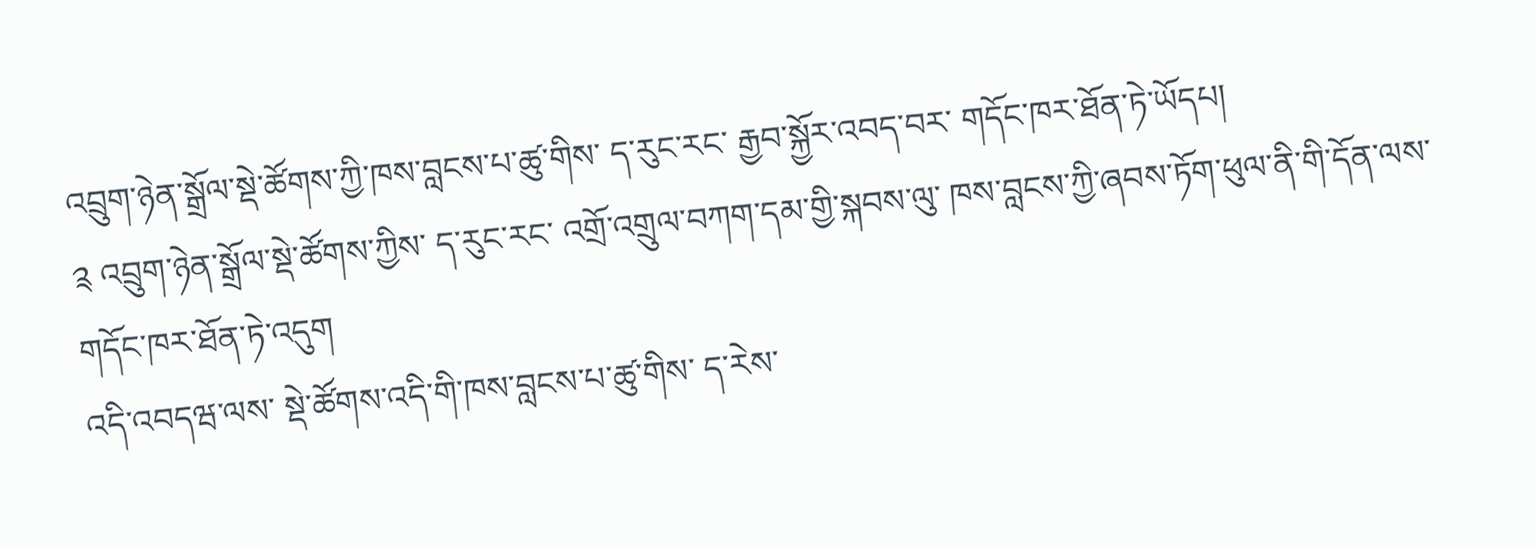འབྲུག་ཉེན་སྒྲོལ་སྡེ་ཚོགས་ཀྱི་ཁས་བླངས་པ་ཚུ་གིས་ ད་རུང་རང་ རྒྱབ་སྐྱོར་འབད་བར་ གདོང་ཁར་ཐོན་ཏེ་ཡོདཔ།
༉ འབྲུག་ཉེན་སྒྲོལ་སྡེ་ཚོགས་ཀྱིས་ ད་རུང་རང་ འགྲོ་འགྲུལ་བཀག་དམ་གྱི་སྐབས་ལུ་ ཁས་བླངས་ཀྱི་ཞབས་ཏོག་ཕུལ་ནི་གི་དོན་ལས་ གདོང་ཁར་ཐོན་ཏེ་འདུག
འདི་འབདཝ་ལས་ སྡེ་ཚོགས་འདི་གི་ཁས་བླངས་པ་ཚུ་གིས་ ད་རེས་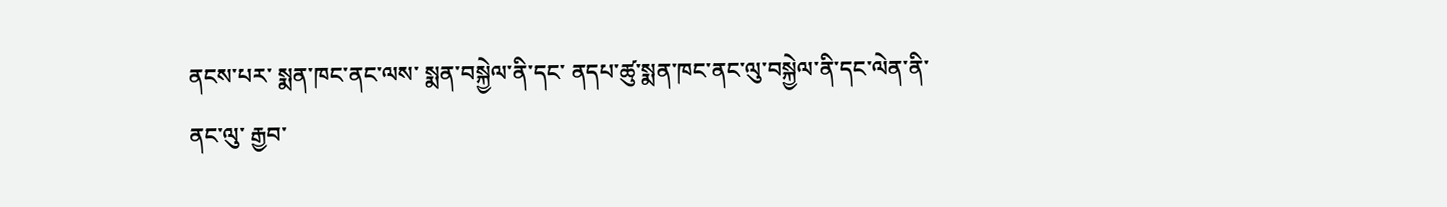ནངས་པར་ སྨན་ཁང་ནང་ལས་ སྨན་བསྐྱེལ་ནི་དང་ ནདཔ་ཚུ་སྨན་ཁང་ནང་ལུ་བསྐྱེལ་ནི་དང་ལེན་ནི་ནང་ལུ་ རྒྱབ་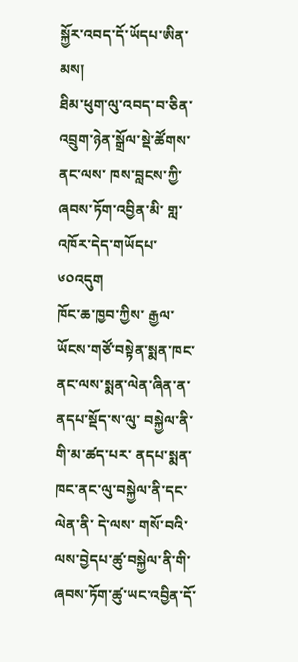སྐྱོར་འབད་དོ་ཡོདཔ་ཨིན་མས།
ཐིམ་ཕུག་ལུ་འབད་བ་ཅིན་ འབྲུག་ཉེན་སྒྲོལ་སྡེ་ཚོགས་ནང་ལས་ ཁས་བླངས་ཀྱི་ཞབས་ཏོག་འབྱིན་མི་ གླ་འཁོར་དེད་གཡོདཔ་༦༠འདུག
ཁོང་ཆ་ཁྱབ་ཀྱིས་ རྒྱལ་ཡོངས་གཙོ་བསྟེན་སྨན་ཁང་ནང་ལས་སྨན་ལེན་ཞིན་ན་ ནདཔ་སྡོད་ས་ལུ་ བསྐྱེལ་ནི་གི་མ་ཚད་པར་ ནདཔ་སྨན་ཁང་ནང་ལུ་བསྐྱེལ་ནི་དང་ལེན་ནི་ དེ་ལས་ གསོ་བའི་ལས་བྱེདཔ་ཚུ་བསྐྱེལ་ནི་གི་ ཞབས་ཏོག་ཚུ་ཡང་འབྱིན་དོ་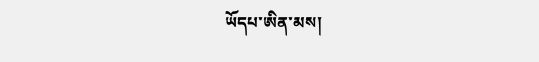ཡོདཔ་ཨིན་མས།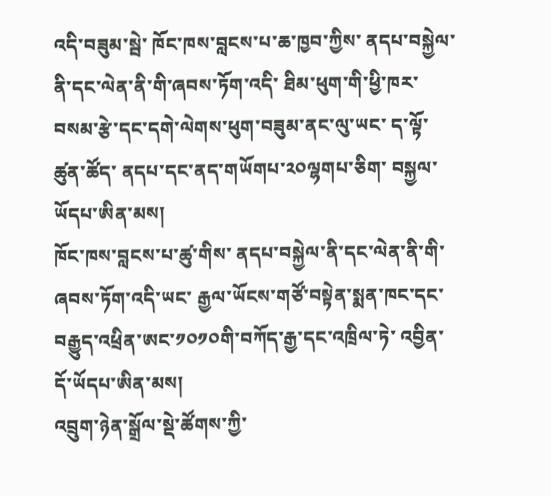འདི་བཟུམ་སྦེ་ ཁོང་ཁས་བླངས་པ་ཆ་ཁྱབ་ཀྱིས་ ནདཔ་བསྐྱེལ་ནི་དང་ལེན་ནི་གི་ཞབས་ཏོག་འདི་ ཐིམ་ཕུག་གི་ཕྱི་ཁར་ བསམ་རྩེ་དང་དགེ་ལེགས་ཕུག་བཟུམ་ནང་ལུ་ཡང་ ད་ལྟོ་ཚུན་ཚོད་ ནདཔ་དང་ནད་གཡོགཔ་༢༠ལྷགཔ་ཅིག་ བསྐྱལ་ཡོདཔ་ཨིན་མས།
ཁོང་ཁས་བླངས་པ་ཚུ་གིས་ ནདཔ་བསྐྱེལ་ནི་དང་ལེན་ནི་གི་ཞབས་ཏོག་འདི་ཡང་ རྒྱལ་ཡོངས་གཙོ་བསྟེན་སྨན་ཁང་དང་ བརྒྱུད་འཕྲིན་ཨང་༡༠༡༠གི་བཀོད་རྒྱ་དང་འཁྲིལ་ཏེ་ འབྱིན་དོ་ཡོདཔ་ཨིན་མས།
འབྲུག་ཉེན་སྒྲོལ་སྡེ་ཚོགས་ཀྱི་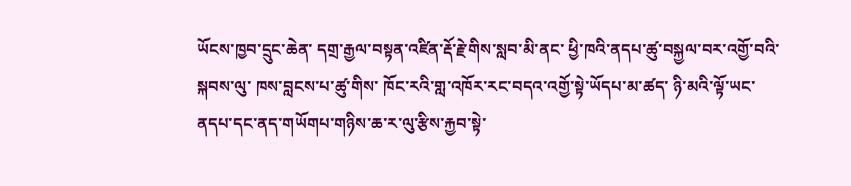ཡོངས་ཁྱབ་དྲུང་ཆེན་ དགྲ་རྒྱལ་བསྟན་འཛིན་རྡོ་རྗེ་གིས་སླབ་མི་ནང་ ཕྱི་ཁའི་ནདཔ་ཚུ་བསྐྱལ་བར་འགྱོ་བའི་སྐབས་ལུ་ ཁས་བླངས་པ་ཚུ་གིས་ ཁོང་རའི་གླ་འཁོར་རང་བདའ་འགྱོ་སྟེ་ཡོདཔ་མ་ཚད་ ཉི་མའི་ལྟོ་ཡང་ ནདཔ་དང་ནད་གཡོགཔ་གཉིས་ཆ་ར་ལུ་རྩིས་རྐྱབ་སྟེ་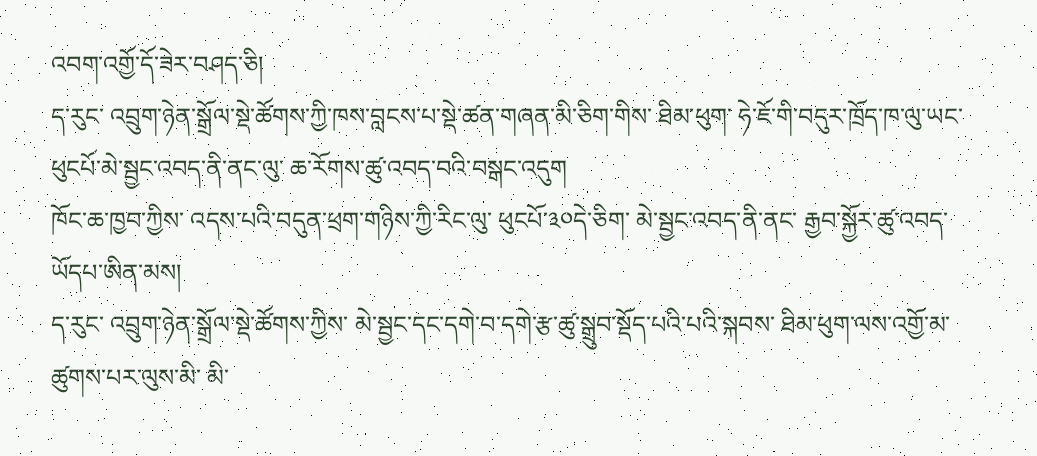འབག་འགྱོ་དོ་ཟེར་བཤད་ཅི།
ད་རུང་ འབྲུག་ཉེན་སྒྲོལ་སྡེ་ཚོགས་ཀྱི་ཁས་བླངས་པ་སྡེ་ཚན་གཞན་མི་ཅིག་གིས་ ཐིམ་ཕུག་ ཧེ་ཇོ་གི་བདུར་ཁྲོད་ཁ་ལུ་ཡང་ ཕུངཔོ་མེ་སྦྱང་འབད་ནི་ནང་ལུ་ ཆ་རོགས་ཚུ་འབད་བའི་བསྒང་འདུག
ཁོང་ཆ་ཁྱབ་ཀྱིས་ འདས་པའི་བདུན་ཕྲག་གཉིས་ཀྱི་རིང་ལུ་ ཕུངཔོ་༣༠དེ་ཅིག་ མེ་སྦྱང་འབད་ནི་ནང་ རྒྱབ་སྐྱོར་ཚུ་འབད་ཡོདཔ་ཨིན་མས།
ད་རུང་ འབྲུག་ཉེན་སྒྲོལ་སྡེ་ཚོགས་ཀྱིས་ མེ་སྦྱང་དང་དགེ་བ་དགེ་རྩ་ཚུ་སྒྲུབ་སྡོད་པའི་པའི་སྐབས་ ཐིམ་ཕུག་ལས་འགྱོ་མ་ཚུགས་པར་ལུས་མི་ མི་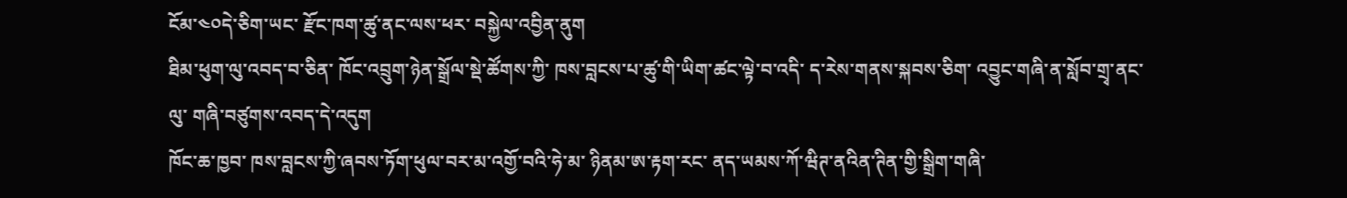ངོམ་༤༠དེ་ཅིག་ཡང་ རྫོང་ཁག་ཚུ་ནང་ལས་ཕར་ བསྐྱེལ་འབྱིན་ནུག
ཐིམ་ཕུག་ལུ་འབད་བ་ཅིན་ ཁོང་འབྲུག་ཉེན་སྒྲོལ་སྡེ་ཚོགས་ཀྱི་ ཁས་བླངས་པ་ཚུ་གི་ཡིག་ཚང་ལྟེ་བ་འདི་ ད་རེས་གནས་སྐབས་ཅིག་ འབྱུང་གཞི་ན་སློབ་གྲྭ་ནང་ལུ་ གཞི་བཙུགས་འབད་དེ་འདུག
ཁོང་ཆ་ཁྱབ་ ཁས་བླངས་ཀྱི་ཞབས་ཏོག་ཕུལ་བར་མ་འགྱོ་བའི་ཧེ་མ་ ཉིནམ་ཨ་རྟག་རང་ ནད་ཡམས་ཀོ་ཝིཊ་ནའིན་ཊིན་གྱི་སྒྲིག་གཞི་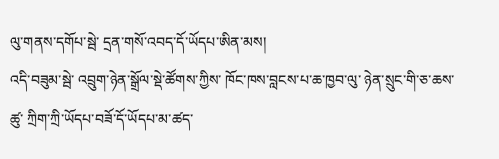ལུ་གནས་དགོཔ་སྦེ་ དྲན་གསོ་འབད་དོ་ཡོདཔ་ཨིན་མས།
འདི་བཟུམ་སྦེ་ འབྲུག་ཉེན་སྒྲོལ་སྡེ་ཚོགས་ཀྱིས་ ཁོང་ཁས་བླངས་པ་ཆ་ཁྱབ་ལུ་ ཉེན་སྲུང་གི་ཅ་ཆས་ཚུ་ ཀྲིག་ཀྲི་ཡོདཔ་བཟོ་དོ་ཡོདཔ་མ་ཚད་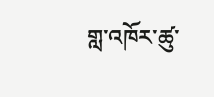གླ་འཁོར་ཚུ་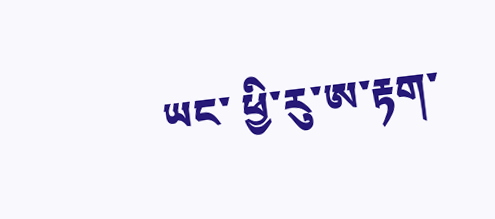ཡང་ ཕྱི་རུ་ཨ་རྟག་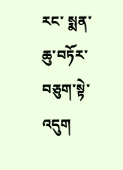རང་ སྨན་ཆུ་བཏོར་བཅུག་སྟེ་འདུག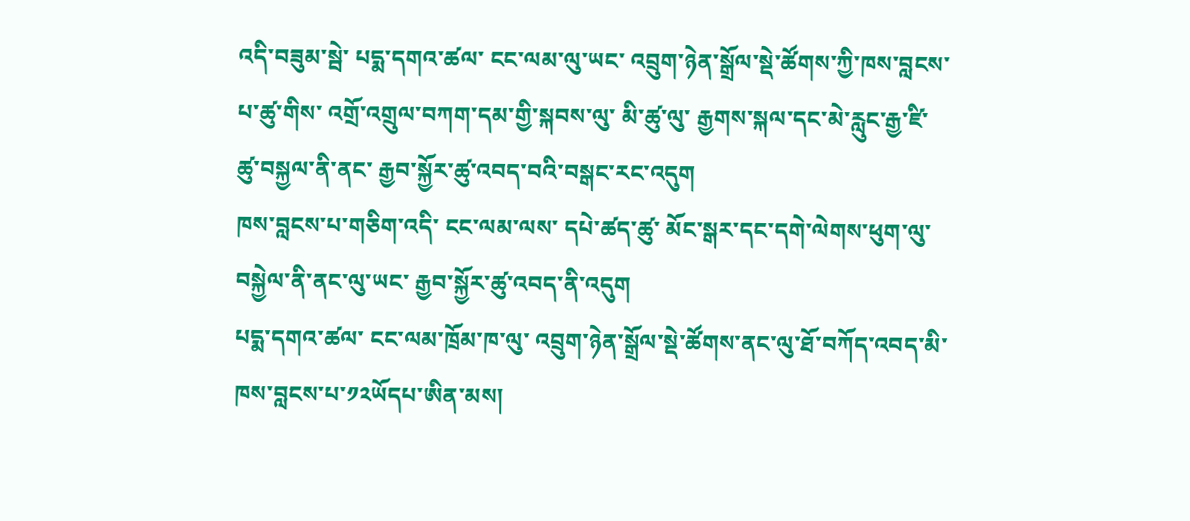འདི་བཟུམ་སྦེ་ པདྨ་དགའ་ཚལ་ ངང་ལམ་ལུ་ཡང་ འབྲུག་ཉེན་སྒྲོལ་སྡེ་ཚོགས་ཀྱི་ཁས་བླངས་པ་ཚུ་གིས་ འགྲོ་འགྲུལ་བཀག་དམ་གྱི་སྐབས་ལུ་ མི་ཚུ་ལུ་ རྒྱགས་སྐལ་དང་མེ་རླུང་རྒྱ་ཛི་ཚུ་བསྐྱལ་ནི་ནང་ རྒྱབ་སྐྱོར་ཚུ་འབད་བའི་བསྒང་རང་འདུག
ཁས་བླངས་པ་གཅིག་འདི་ ངང་ལམ་ལས་ དཔེ་ཚད་ཚུ་ མོང་སྒར་དང་དགེ་ལེགས་ཕུག་ལུ་ བསྐྱེལ་ནི་ནང་ལུ་ཡང་ རྒྱབ་སྐྱོར་ཚུ་འབད་ནི་འདུག
པདྨ་དགའ་ཚལ་ ངང་ལམ་ཁྲོམ་ཁ་ལུ་ འབྲུག་ཉེན་སྒྲོལ་སྡེ་ཚོགས་ནང་ལུ་ཐོ་བཀོད་འབད་མི་ ཁས་བླངས་པ་༡༢ཡོདཔ་ཨིན་མས།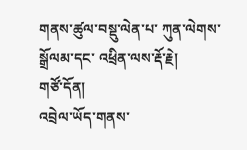གནས་ཚུལ་བསྡུ་ལེན་པ་ ཀུན་ལེགས་སྒྲོལམ་དང་ འཕྲིན་ལས་རྡོ་རྗེ།
གཙོ་དོན།
འབྲེལ་ཡོད་གནས་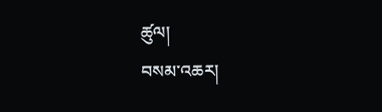ཚུལ།
བསམ་འཆར།